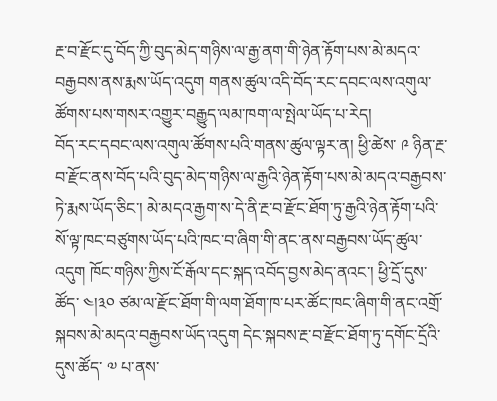རྔ་བ་རྫོང་དུ་བོད་ཀྱི་བུད་མེད་གཉིས་ལ་རྒྱ་ནག་གི་ཉེན་རྟོག་པས་མེ་མདའ་བརྒྱབས་ནས་རྨས་ཡོད་འདུག གནས་ཚུལ་འདི་བོད་རང་དབང་ལས་འགུལ་ཚོགས་པས་གསར་འགྱུར་བརྒྱུད་ལམ་ཁག་ལ་སྤེལ་ཡོད་པ་རེད།
བོད་རང་དབང་ལས་འགུལ་ཚོགས་པའི་གནས་ཚུལ་ལྟར་ན། ཕྱི་ཚེས་ ༩ ཉིན་རྔ་བ་རྫོང་ནས་བོད་པའི་བུད་མེད་གཉིས་ལ་རྒྱའི་ཉེན་རྟོག་པས་མེ་མདའ་བརྒྱབས་ཏེ་རྨས་ཡོད་ཅིང་། མེ་མདའ་རྒྱག་ས་དེ་ནི་རྔ་བ་རྫོང་ཐོག་ཏུ་རྒྱའི་ཉེན་རྟོག་པའི་སོ་ལྟ་ཁང་བཙུགས་ཡོད་པའི་ཁང་བ་ཞིག་གི་ནང་ནས་བརྒྱབས་ཡོད་ཚུལ་འདུག ཁོང་གཉིས་ཀྱིས་ངོ་རྒོལ་དང་སྐད་འབོད་བྱས་མེད་ནའང་། ཕྱི་དྲོ་དུས་ཚོད་ ༤།༣༠ ཙམ་ལ་རྫོང་ཐོག་གི་ལག་ཐོག་ཁ་པར་ཚོང་ཁང་ཞིག་གི་ནང་འགྲོ་སྐབས་མེ་མདའ་བརྒྱབས་ཡོད་འདུག དེང་སྐབས་རྔ་བ་རྫོང་ཐོག་ཏུ་དགོང་དྲོའི་དུས་ཚོད་ ༧ པ་ནས་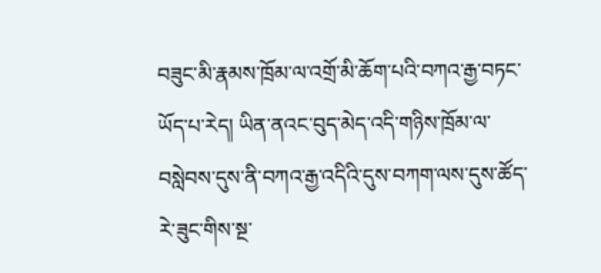བཟུང་མི་རྣམས་ཁྲོམ་ལ་འགྲོ་མི་ཆོག་པའི་བཀའ་རྒྱ་བཏང་ཡོད་པ་རེད། ཡིན་ནའང་བུད་མེད་འདི་གཉིས་ཁྲོམ་ལ་བསླེབས་དུས་ནི་བཀའ་རྒྱ་འདིའི་དུས་བཀག་ལས་དུས་ཚོད་རེ་ཟུང་གིས་སྔ་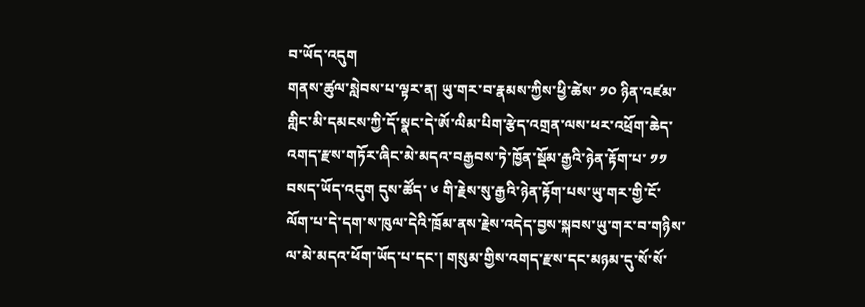བ་ཡོད་འདུག
གནས་ཚུལ་སླེབས་པ་ལྟར་ན། ཡུ་གར་བ་རྣམས་ཀྱིས་ཕྱི་ཚེས་ ༡༠ ཉིན་འཛམ་གླིང་མི་དམངས་ཀྱི་དོ་སྣང་དེ་ཨོ་ལིམ་པིག་རྩེད་འགྲན་ལས་ཕར་འཕྲོག་ཆེད་འགད་རྫས་གཏོར་ཞིང་མེ་མདའ་བརྒྱབས་ཏེ་ཁྱོན་སྡོམ་རྒྱའི་ཉེན་རྟོག་པ་ ༡༡ བསད་ཡོད་འདུག དུས་ཚོད་ ༦ གི་རྗེས་སུ་རྒྱའི་ཉེན་རྟོག་པས་ཡུ་གར་གྱི་ངོ་ལོག་པ་དེ་དག་ས་ཁུལ་དེའི་ཁྲོམ་ནས་རྗེས་འདེད་བྱས་སྐབས་ཡུ་གར་བ་གཉིས་ལ་མེ་མདའ་ཕོག་ཡོད་པ་དང་། གསུམ་གྱིས་འགད་རྫས་དང་མཉམ་དུ་སོ་སོ་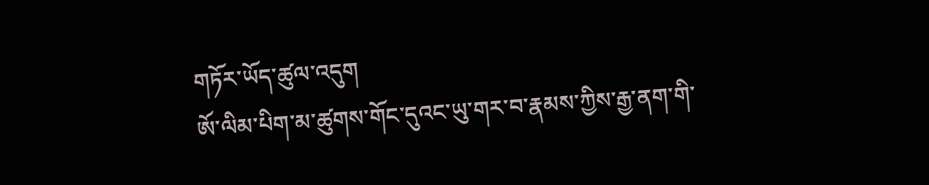གཏོར་ཡོད་ཚུལ་འདུག
ཨོ་ལིམ་པིག་མ་ཚུགས་གོང་དུའང་ཡུ་གར་བ་རྣམས་ཀྱིས་རྒྱ་ནག་གི་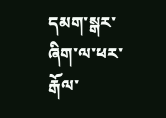དམག་སྒར་ཞིག་ལ་ཕར་རྒོལ་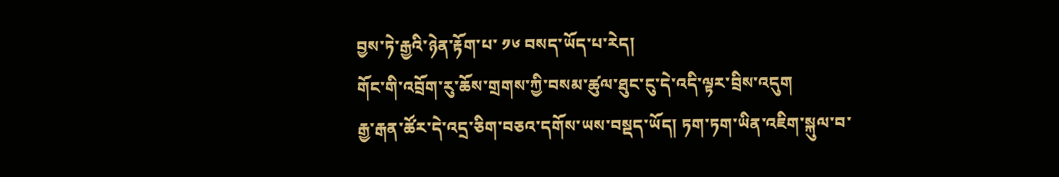བྱས་ཏེ་རྒྱའི་ཉེན་རྟོག་པ་ ༡༦ བསད་ཡོད་པ་རེད།
གོང་གི་འབྲོག་རུ་ཆོས་གྲགས་ཀྱི་བསམ་ཚུལ་ཐུང་ངུ་དེ་འདི་ལྟར་བྲིས་འདུག
རྒྱ་རྒན་ཚོར་དེ་འདྲ་ཅིག་བཅའ་དགོས་ཡས་བསྡད་ཡོད། ཏག་ཏག་ཡིན་འཇིག་སྐུལ་བ་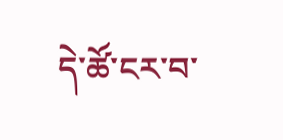དེ་ཚོ་ངར་བ་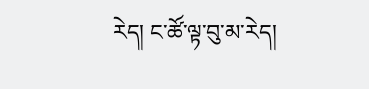རེད། ང་ཚོ་ལྟ་བུ་མ་རེད།